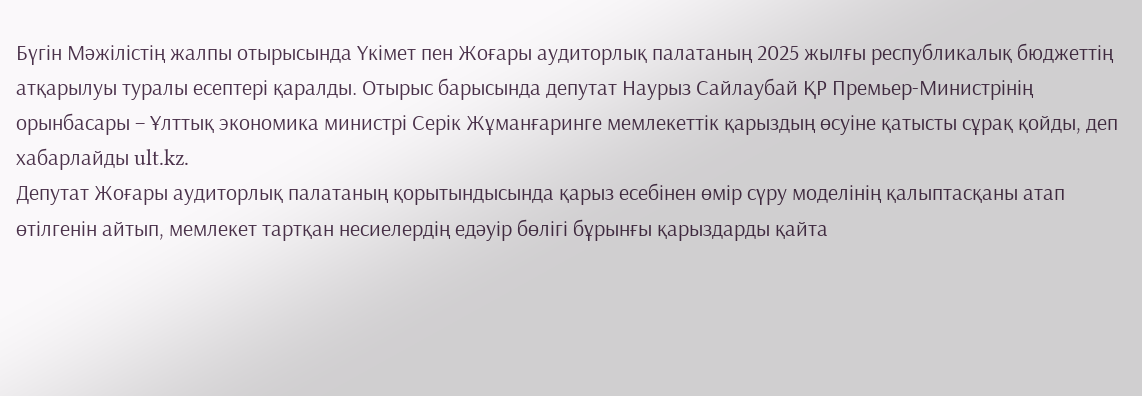Бүгін Мәжілістің жалпы отырысында Үкімет пен Жоғары аудиторлық палатаның 2025 жылғы республикалық бюджеттің атқарылуы туралы есептері қаралды. Отырыс барысында депутат Наурыз Сайлаубай ҚР Премьер-Министрінің орынбасары – Ұлттық экономика министрі Серік Жұманғаринге мемлекеттік қарыздың өсуіне қатысты сұрақ қойды, деп хабарлайды ult.kz.
Депутат Жоғары аудиторлық палатаның қорытындысында қарыз есебінен өмір сүру моделінің қалыптасқаны атап өтілгенін айтып, мемлекет тартқан несиелердің едәуір бөлігі бұрынғы қарыздарды қайта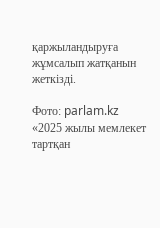қаржыландыруға жұмсалып жатқанын жеткізді.

Фото: parlam.kz
«2025 жылы мемлекет тартқан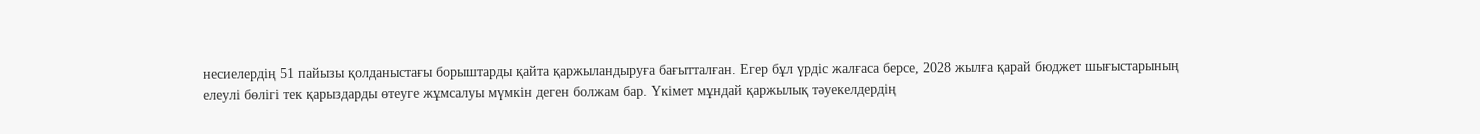несиелердің 51 пайызы қолданыстағы борыштарды қайта қаржыландыруға бағытталған. Егер бұл үрдіс жалғаса берсе, 2028 жылға қарай бюджет шығыстарының елеулі бөлігі тек қарыздарды өтеуге жұмсалуы мүмкін деген болжам бар. Үкімет мұндай қаржылық тәуекелдердің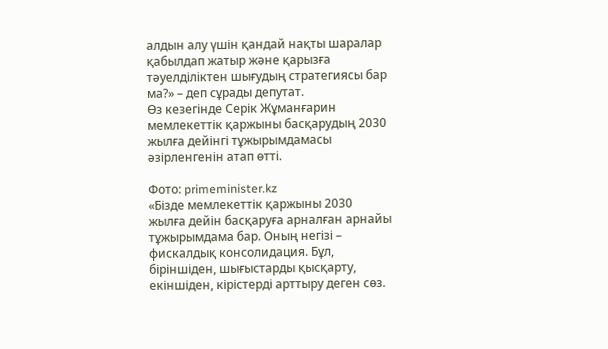алдын алу үшін қандай нақты шаралар қабылдап жатыр және қарызға тәуелділіктен шығудың стратегиясы бар ма?» – деп сұрады депутат.
Өз кезегінде Серік Жұманғарин мемлекеттік қаржыны басқарудың 2030 жылға дейінгі тұжырымдамасы әзірленгенін атап өтті.

Фото: primeminister.kz
«Бізде мемлекеттік қаржыны 2030 жылға дейін басқаруға арналған арнайы тұжырымдама бар. Оның негізі – фискалдық консолидация. Бұл, біріншіден, шығыстарды қысқарту, екіншіден, кірістерді арттыру деген сөз.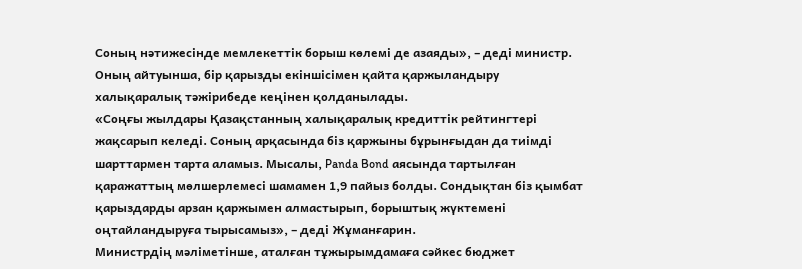Соның нәтижесінде мемлекеттік борыш көлемі де азаяды», – деді министр.
Оның айтуынша, бір қарызды екіншісімен қайта қаржыландыру халықаралық тәжірибеде кеңінен қолданылады.
«Соңғы жылдары Қазақстанның халықаралық кредиттік рейтингтері жақсарып келеді. Соның арқасында біз қаржыны бұрынғыдан да тиімді шарттармен тарта аламыз. Мысалы, Panda Bond аясында тартылған қаражаттың мөлшерлемесі шамамен 1,9 пайыз болды. Сондықтан біз қымбат қарыздарды арзан қаржымен алмастырып, борыштық жүктемені оңтайландыруға тырысамыз», – деді Жұманғарин.
Министрдің мәліметінше, аталған тұжырымдамаға сәйкес бюджет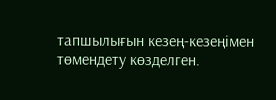тапшылығын кезең-кезеңімен төмендету көзделген.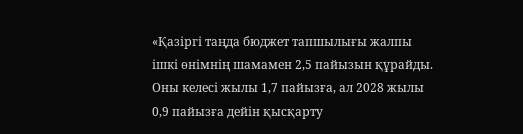«Қазіргі таңда бюджет тапшылығы жалпы ішкі өнімнің шамамен 2,5 пайызын құрайды. Оны келесі жылы 1,7 пайызға, ал 2028 жылы 0,9 пайызға дейін қысқарту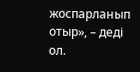жоспарланып отыр», – деді ол.